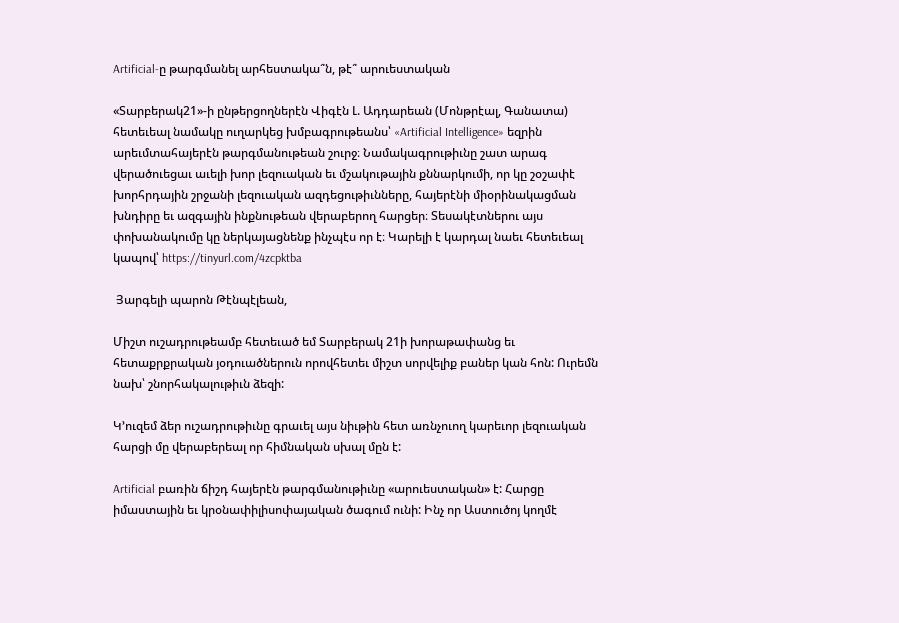Artificial-ը թարգմանել արհեստակա՞ն, թէ՞ արուեստական

«Տարբերակ21»-ի ընթերցողներէն Վիգէն Լ. Ադդարեան (Մոնթրէալ, Գանատա) հետեւեալ նամակը ուղարկեց խմբագրութեանս՝ «Artificial Intelligence» եզրին արեւմտահայերէն թարգմանութեան շուրջ։ Նամակագրութիւնը շատ արագ վերածուեցաւ աւելի խոր լեզուական եւ մշակութային քննարկումի, որ կը շօշափէ խորհրդային շրջանի լեզուական ազդեցութիւնները, հայերէնի միօրինակացման խնդիրը եւ ազգային ինքնութեան վերաբերող հարցեր։ Տեսակէտներու այս փոխանակումը կը ներկայացնենք ինչպէս որ է։ Կարելի է կարդալ նաեւ հետեւեալ կապով՝ https://tinyurl.com/4zcpktba

 Յարգելի պարոն Թէնպէլեան,

Միշտ ուշադրութեամբ հետեւած եմ Տարբերակ 21ի խորաթափանց եւ հետաքրքրական յօդուածներուն որովհետեւ միշտ սորվելիք բաներ կան հոն: Ուրեմն նախ՝ շնորհակալութիւն ձեզի:

Կ’ուզեմ ձեր ուշադրութիւնը գրաւել այս նիւթին հետ առնչուող կարեւոր լեզուական հարցի մը վերաբերեալ որ հիմնական սխալ մըն է:

Artificial բառին ճիշդ հայերէն թարգմանութիւնը «արուեստական» է: Հարցը իմաստային եւ կրօնափիլիսոփայական ծագում ունի: Ինչ որ Աստուծոյ կողմէ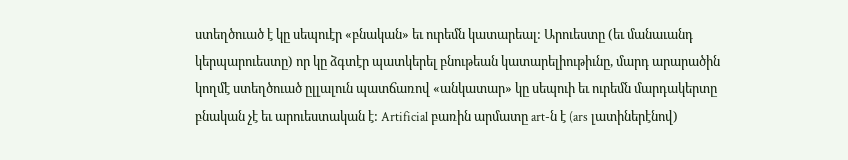ստեղծուած է կը սեպուէր «բնական» եւ ուրեմն կատարեալ: Արուեստը (եւ մանաւանդ կերպարուեստը) որ կը ձգտէր պատկերել բնութեան կատարելիութիւնը, մարդ արարածին կողմէ ստեղծուած ըլլալուն պատճառով «անկատար» կը սեպուի եւ ուրեմն մարդակերտը բնական չէ եւ արուեստական է: Artificial բառին արմատը art-ն է (ars լատիներէնով)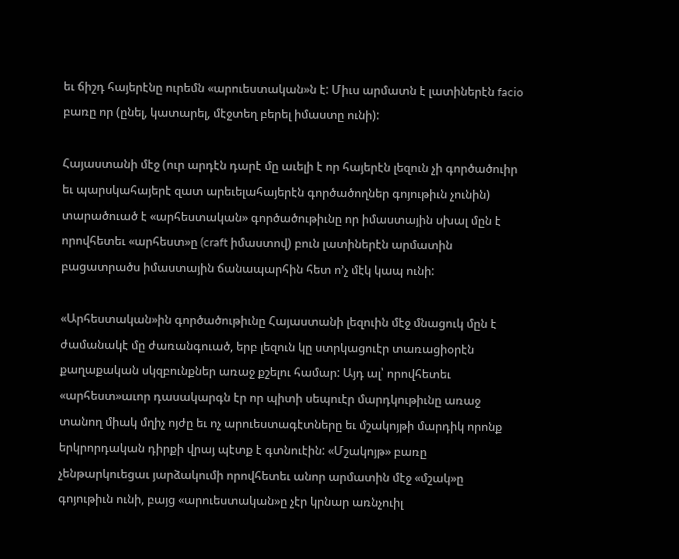եւ ճիշդ հայերէնը ուրեմն «արուեստական»ն է: Միւս արմատն է լատիներէն facio բառը որ (ընել, կատարել, մէջտեղ բերել իմաստը ունի):

Հայաստանի մէջ (ուր արդէն դարէ մը աւելի է որ հայերէն լեզուն չի գործածուիր եւ պարսկահայերէ զատ արեւելահայերէն գործածողներ գոյութիւն չունին) տարածուած է «արհեստական» գործածութիւնը որ իմաստային սխալ մըն է որովհետեւ «արհեստ»ը (craft իմաստով) բուն լատիներէն արմատին բացատրածս իմաստային ճանապարհին հետ ո’չ մէկ կապ ունի:

«Արհեստական»ին գործածութիւնը Հայաստանի լեզուին մէջ մնացուկ մըն է ժամանակէ մը ժառանգուած, երբ լեզուն կը ստրկացուէր տառացիօրէն քաղաքական սկզբունքներ առաջ քշելու համար: Այդ ալ՝ որովհետեւ «արհեստ»աւոր դասակարգն էր որ պիտի սեպուէր մարդկութիւնը առաջ տանող միակ մղիչ ոյժը եւ ոչ արուեստագէտները եւ մշակոյթի մարդիկ որոնք երկրորդական դիրքի վրայ պէտք է գտնուէին: «Մշակոյթ» բառը չենթարկուեցաւ յարձակումի որովհետեւ անոր արմատին մէջ «մշակ»ը գոյութիւն ունի, բայց «արուեստական»ը չէր կրնար առնչուիլ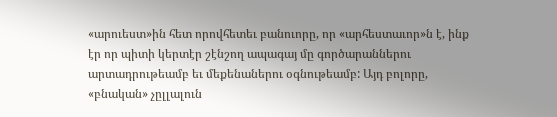«արուեստ»ին հետ որովհետեւ բանուորը, որ «արհեստաւոր»ն է, ինք էր որ պիտի կերտէր շէնշող ապագայ մը գործարաններու արտադրութեամբ եւ մեքենաներու օգնութեամբ: Այդ բոլորը, «բնական» չըլլալուն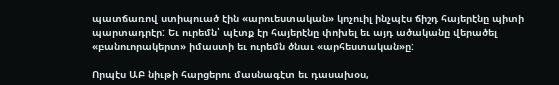պատճառով ստիպուած էին «արուեստական» կոչուիլ ինչպէս ճիշդ հայերէնը պիտի պարտադրէր: Եւ ուրեմն՝ պէտք էր հայերէնը փոխել եւ այդ ածականը վերածել «բանուորակերտ» իմաստի եւ ուրեմն ծնաւ «արհեստական»ը:

Որպէս ԱԲ նիւթի հարցերու մասնագէտ եւ դասախօս,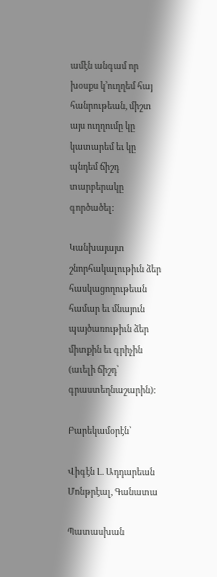ամէն անգամ որ խօսքս կ’ուղղեմ հայ հանրութեան, միշտ այս ուղղումը կը կատարեմ եւ կը պնդեմ ճիշդ տարբերակը գործածել:

Կանխայայտ շնորհակալութիւն ձեր հասկացողութեան համար եւ մնայուն պայծառութիւն ձեր միտքին եւ գրիչին (աւելի ճիշդ՝ գրաստեղնաշարին):

Բարեկամօրէն՝

Վիգէն Լ. Ադդարեան
Մոնթրէալ, Գանատա

Պատասխան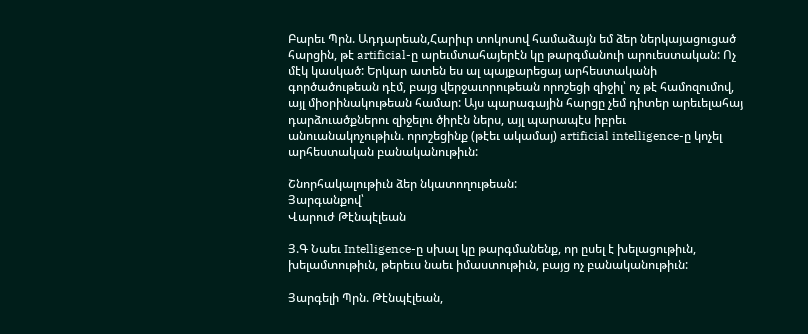Բարեւ Պրն. Ադդարեան,Հարիւր տոկոսով համաձայն եմ ձեր ներկայացուցած հարցին, թէ artificial-ը արեւմտահայերէն կը թարգմանուի արուեստական: Ոչ մէկ կասկած: Երկար ատեն ես ալ պայքարեցայ արհեստականի գործածութեան դէմ, բայց վերջաւորութեան որոշեցի զիջիլ՝ ոչ թէ համոզումով, այլ միօրինակութեան համար: Այս պարագային հարցը չեմ դիտեր արեւելահայ դարձուածքներու զիջելու ծիրէն ներս, այլ պարապէս իբրեւ անուանակոչութիւն. որոշեցինք (թէեւ ակամայ) artificial intelligence-ը կոչել արհեստական բանականութիւն:

Շնորհակալութիւն ձեր նկատողութեան:
Յարգանքով՝
Վարուժ Թէնպէլեան

Յ.Գ Նաեւ Intelligence-ը սխալ կը թարգմանենք, որ ըսել է խելացութիւն, խելամտութիւն, թերեւս նաեւ իմաստութիւն, բայց ոչ բանականութիւն:

Յարգելի Պրն. Թէնպէլեան,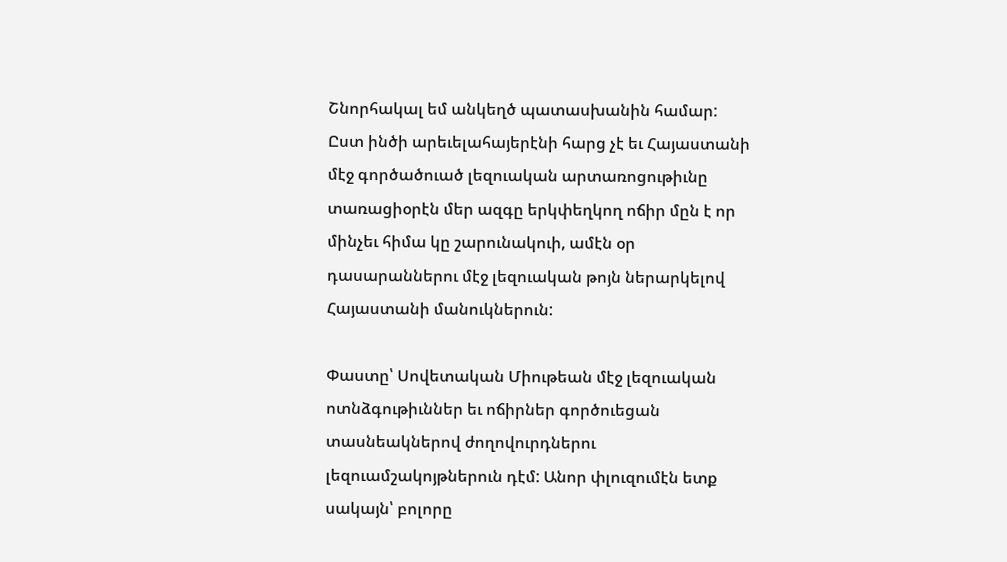Շնորհակալ եմ անկեղծ պատասխանին համար: Ըստ ինծի արեւելահայերէնի հարց չէ եւ Հայաստանի մէջ գործածուած լեզուական արտառոցութիւնը տառացիօրէն մեր ազգը երկփեղկող ոճիր մըն է որ մինչեւ հիմա կը շարունակուի, ամէն օր դասարաններու մէջ լեզուական թոյն ներարկելով Հայաստանի մանուկներուն:

Փաստը՝ Սովետական Միութեան մէջ լեզուական ոտնձգութիւններ եւ ոճիրներ գործուեցան տասնեակներով ժողովուրդներու լեզուամշակոյթներուն դէմ: Անոր փլուզումէն ետք սակայն՝ բոլորը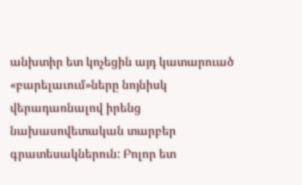անխտիր ետ կոչեցին այդ կատարուած «բարելաւում»ները նոյնիսկ վերադառնալով իրենց նախասովետական տարբեր գրատեսակներուն: Բոլոր ետ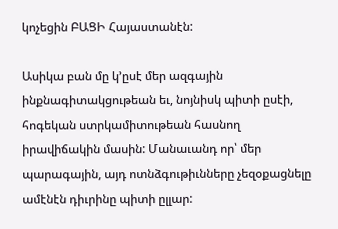կոչեցին ԲԱՑԻ Հայաստանէն:

Ասիկա բան մը կ’ըսէ մեր ազգային ինքնագիտակցութեան եւ, նոյնիսկ պիտի ըսէի, հոգեկան ստրկամիտութեան հասնող իրավիճակին մասին: Մանաւանդ որ՝ մեր պարագային, այդ ոտնձգութիւնները չեզօքացնելը ամէնէն դիւրինը պիտի ըլլար: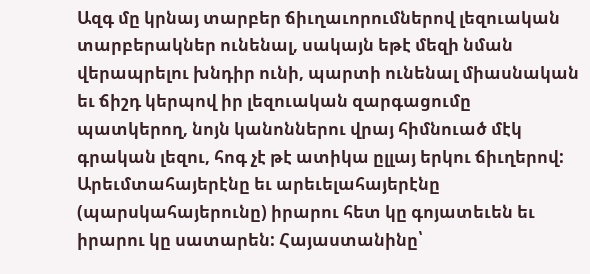Ազգ մը կրնայ տարբեր ճիւղաւորումներով լեզուական տարբերակներ ունենալ, սակայն եթէ մեզի նման վերապրելու խնդիր ունի, պարտի ունենալ միասնական եւ ճիշդ կերպով իր լեզուական զարգացումը պատկերող, նոյն կանոններու վրայ հիմնուած մէկ գրական լեզու, հոգ չէ թէ ատիկա ըլլայ երկու ճիւղերով: Արեւմտահայերէնը եւ արեւելահայերէնը (պարսկահայերունը) իրարու հետ կը գոյատեւեն եւ իրարու կը սատարեն: Հայաստանինը՝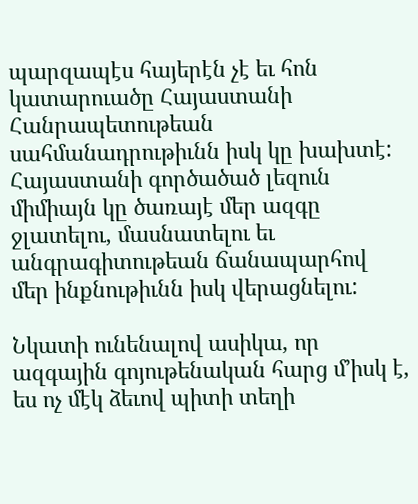պարզապէս հայերէն չէ եւ հոն կատարուածը Հայաստանի Հանրապետութեան սահմանադրութիւնն իսկ կը խախտէ: Հայաստանի գործածած լեզուն միմիայն կը ծառայէ մեր ազգը ջլատելու, մասնատելու եւ անգրագիտութեան ճանապարհով մեր ինքնութիւնն իսկ վերացնելու:

Նկատի ունենալով ասիկա, որ ազգային գոյութենական հարց մ’իսկ է, ես ոչ մէկ ձեւով պիտի տեղի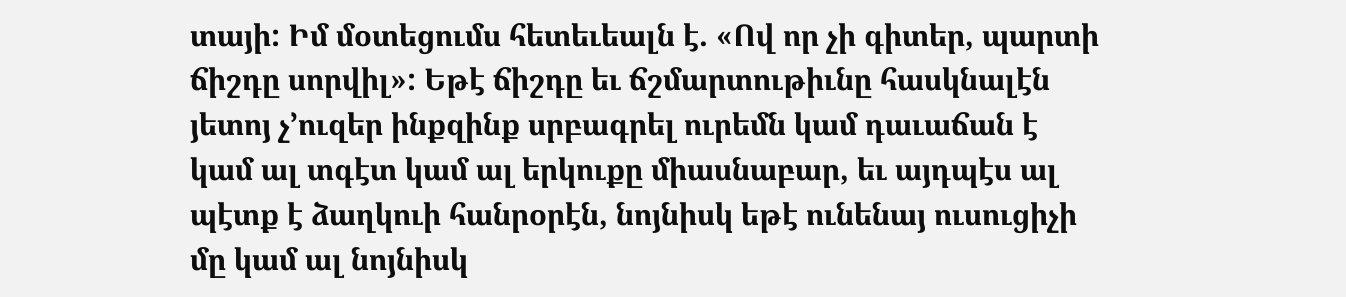տայի: Իմ մօտեցումս հետեւեալն է. «Ով որ չի գիտեր, պարտի ճիշդը սորվիլ»: Եթէ ճիշդը եւ ճշմարտութիւնը հասկնալէն յետոյ չ’ուզեր ինքզինք սրբագրել ուրեմն կամ դաւաճան է կամ ալ տգէտ կամ ալ երկուքը միասնաբար, եւ այդպէս ալ պէտք է ձաղկուի հանրօրէն, նոյնիսկ եթէ ունենայ ուսուցիչի մը կամ ալ նոյնիսկ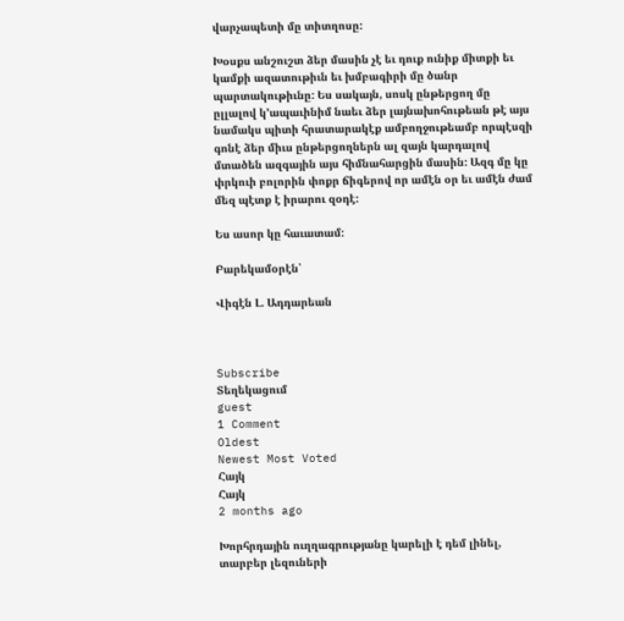վարչապետի մը տիտղոսը:

Խօսքս անշուշտ ձեր մասին չէ եւ դուք ունիք միտքի եւ կամքի ազատութիւն եւ խմբագիրի մը ծանր պարտակութիւնը: Ես սակայն, սոսկ ընթերցող մը ըլլալով կ’ապաւինիմ նաեւ ձեր լայնախոհութեան թէ այս նամակս պիտի հրատարակէք ամբողջութեամբ որպէսզի գոնէ ձեր միւս ընթերցողներն ալ զայն կարդալով մտածեն ազգային այս հիմնահարցին մասին: Ազգ մը կը փրկուի բոլորին փոքր ճիգերով որ ամէն օր եւ ամէն ժամ մեզ պէտք է իրարու զօդէ:

Ես ասոր կը հաւատամ:

Բարեկամօրէն՝

Վիգէն Լ. Ադդարեան



Subscribe
Տեղեկացում
guest
1 Comment
Oldest
Newest Most Voted
Հայկ
Հայկ
2 months ago

Խորհրդային ուղղագրությանը կարելի է դեմ լինել, տարբեր լեզուների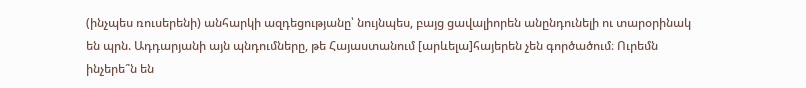(ինչպես ռուսերենի) անհարկի ազդեցությանը՝ նույնպես, բայց ցավալիորեն անընդունելի ու տարօրինակ են պրն. Ադդարյանի այն պնդումները, թե Հայաստանում [արևելա]հայերեն չեն գործածում։ Ուրեմն ինչերե՞ն են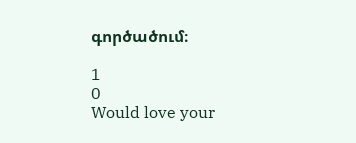գործածում։

1
0
Would love your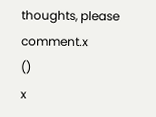thoughts, please comment.x
()
x